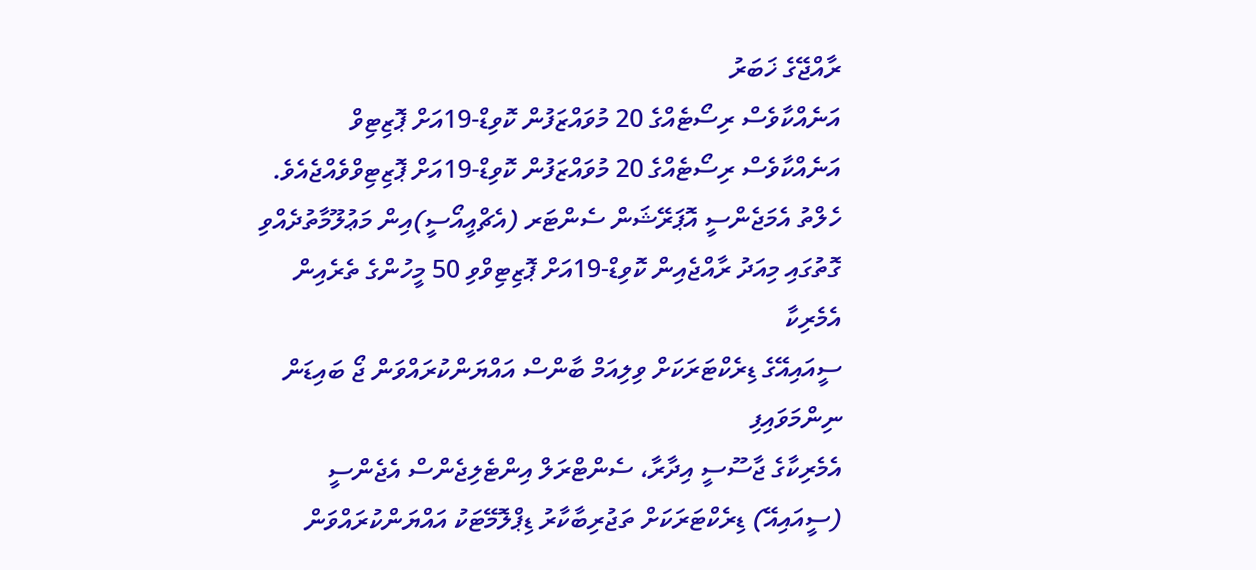ރާއްޖޭގެ ޚަބަރު
އަނެއްކާވެސް ރިސޯޓެއްގެ 20 މުވައްޒަފުން ކޮވިޑް-19އަށް ޕޮޒިޓިވް
އަނެއްކާވެސް ރިސޯޓެއްގެ 20 މުވައްޒަފުން ކޮވިޑް-19އަށް ޕޮޒިޓިވްވެއްޖެއެވެ. ހެލްތު އެމަޖެންސީ އޮޕަރޭޝަން ސެންޓަރ (އެޗްއީއޯސީ)އިން މަޢުލޫމާތުދެއްވި ގޮތުގައި މިއަދު ރާއްޖެއިން ކޮވިޑް-19އަށް ޕޮޒިޓިވްވި 50 މީހުންގެ ތެރެއިން
އެމެރިކާ
ސީއައިއޭގެ ޑިރެކްޓަރަކަށް ވިލިއަމް ބާންސް އައްޔަންކުރައްވަން ޖޯ ބައިޑަން ނިންމަވައިފި
އެމެރިކާގެ ޖާސޫސީ އިދާރާ، ސެންޓްރަލް އިންޓެލިޖެންސް އެޖެންސީ (ސީއައިއޭ) ޑިރެކްޓަރަކަށް ތަޖުރިބާކާރު ޑިޕްލޮމޭޓަކު އައްޔަންކުރައްވަން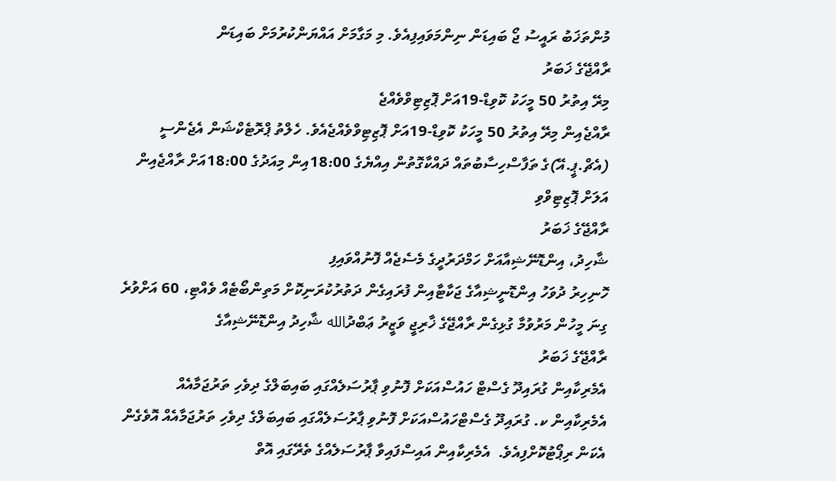މުންތަޚަބު ރައީސު ޖޯ ބައިޑަން ނިންމަވައިފިއެވެ. މި މަގާމަށް އައްޔަންކުރުމަށް ބައިޑަން
ރާއްޖޭގެ ޚަބަރު
މިރޭ އިތުރު 50 މީހަކު ކޮވިޑް-19އަށް ޕޮޒިޓިވްވެއްޖެ
ރާއްޖެއިން މިރޭ އިތުރު 50 މީހަކު ކޮވިޑް-19އަށް ޕޮޒިޓިވްވެއްޖެއެވެ. ހެލްތު ޕްރޮޓެކްޝަން އެޖެންސީ (އެޗް.ޕީ.އޭ)ގެ ތަފާސްހިސާބުތައް ދައްކާގޮތުން އިއްޔެގެ 18:00އިން މިއަދުގެ 18:00އަށް ރާއްޖެއިން އަލަށް ޕޮޒިޓިވްވި
ރާއްޖޭގެ ޚަބަރު
ޝާހިދު، އިންޑޮނޭޝިއާއަށް ހަމްދަރުދީގެ މެސެޖެއް ފޮނުއްވައިފި
ހޮނިހިރު ދުވަހު އިންޑޮނީޝިއާގެ ޖަކާޓާއިން ފުރައިގެން ދަތުރުކުރަނިކޮށް މަތިންބޯޓެއް ވެއްޓި، 60 އަށްވުރެ ގިނަ މީހުން މަރުވުމާ ގުޅިގެން ރާއްޖޭގެ ޚާރިޖީ ވަޒީރު ޢަބްދުالله ޝާހިދު އިންޑޮނޭޝިއާގެ
ރާއްޖޭގެ ޚަބަރު
އެމެރިކާއިން ގުރައިދޫ ގެސްޓް ހައުސްއަކަށް ފޮނުވި ޕާރުސަލެއްގައި ބައިބަލްގެ ދިވެހި ތަރުޖަމާއެއް
އެމެރިކާއިން ކ. ގުރައިދޫ ގެސްޓްހައުސްއަކަށް ފޮނުވި ޕާރުސަލެއްގައި ބައިބަލްގެ ދިވެހި ތަރުޖަމާއެއް އޮވެގެން އެކަން ރިޕޯޓުކޮށްފިއެވެ.  އެމެރިކާއިން އައިސްފައިވާ ޕާރުސަލެއްގެ ތެރޭގައި އޮތް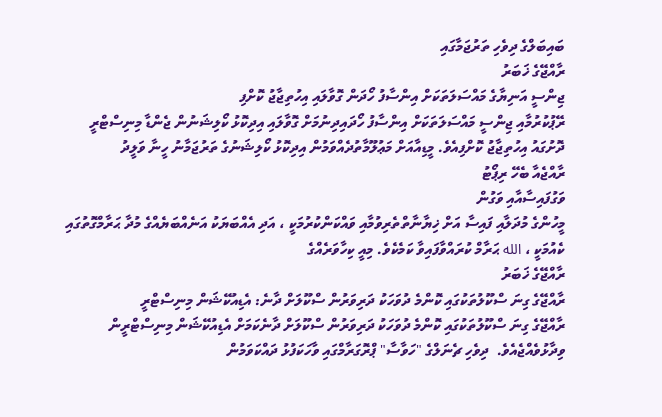ބައިބަލްގެ ދިވެހި ތަރުޖަމާގައި
ރާއްޖޭގެ ޚަބަރު
ޖިންސީ އަނިޔާގެ މައްސަލަތަކަށް އިންސާފު ހޯދަން ގޮވާލައި އިހުތިޖާޖު ކޮށްފި
ރޭޕުކުރުމާއި ޖިންސީ މައްސަލަތަކަށް އިންސާފު ހޯދައިދިނުމަށް ގޮވާލައި އިދިކޮޅު ކޯލިޝަނުން ޖެންޑާ މިނިސްޓްރީ ދޮށުގައު އިހުތިޖާޖު ކޮށްފިއެވެ. މީޑިއާއަށް މަޢުލޫމާތުދެއްވަމުން އިދިކޮޅު ކޯލިޝަނުގެ ތަރުޖަމާނު ހީނާ ވަލީދު
ރާއްޖެއާ ބެހޭ ރިޕޯޓު
ވަގުފައިސާއާއި ވަގުން
މީހުންގެ މުދަލާއި ފައިސާ އަށް ޚިޔާނާތްތެރިވުމާއި ވައްކަންކުރުމަކީ ، އަދި އެއްބަޔަކު އަނެއްބަޔެއްގެ މުދާ ޙަރާމްގޮތުގައި ކެއުމަކީ ، الله ޙަރާމް ކުރައްވާފައިވާ ކަމެކެވެ. މިއީ ކިހާވަރެއްގެ
ރާއްޖޭގެ ޚަބަރު
ރާއްޖޭގެ ގިނަ ސްކޫލުތަކުގައި ކޮންމެ ދުވަހަކު ދަރިވަރުން ސްކޫލަށް ދާނެ: އެޑިއުކޭޝަން މިނިސްޓްރީ
ރާއްޖޭގެ ގިނަ ސްކޫލުތަކުގައި ކޮންމެ ދުވަހަކު ދަރިވަރުން ސްކޫލަށް ދާނެކަމަށް އެޑިއުކޭޝަން މިނިސްޓްރީން ވިދާޅުވެއްޖެއެވެ.  ދިވެހި ޗެނަލްގެ "ހަވާސާ" ޕްރޮގަރާމްގައި ވާހަކަފުޅު ދައްކަވަމުން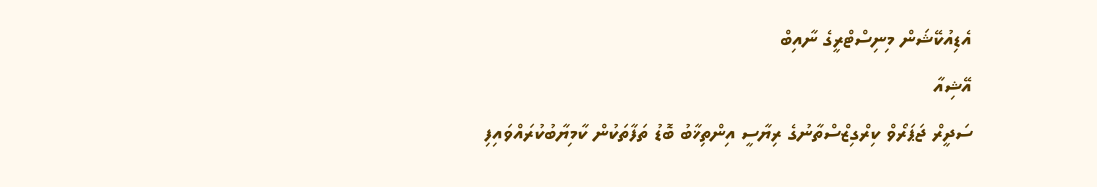އެޑިއުކޭޝަން މިނިސްޓްރީގެ ނާއިބް
އޭޝިއާ
ސަދީރް ޖަޕަރޯވް ކިރްގިޒްސްތާނުގެ ރިޔާސީ އިންތިޚާބު ބޮޑު ތަފާތަކުން ކާމިޔާބުކުރައްވައިފި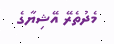މެދުތެރޭ އޭޝިޔާގެ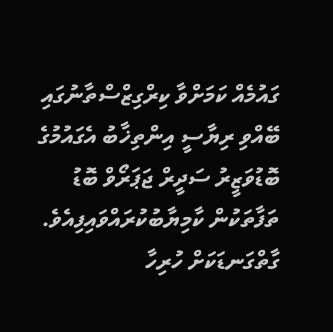ގައުމެއް ކަމަށްވާ ކިރްގިޒްސްތާނުގައި ބޭއްވި ރިޔާސީ އިންތިޚާބު އެގައުމުގެ ބޮޑުވަޒީރު ސަދީރް ޖަޕަރޯވް ބޮޑު ތަފާތަކުން ކާމިޔާބުކުރައްވައިފިއެވެ. ގާތްގަނޑަކަށް ހުރިހާ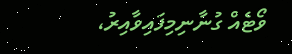ވޯޓެއް ގުނާނިމިފައިވާއިރު،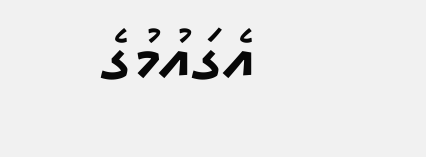އެގައުމުގެ